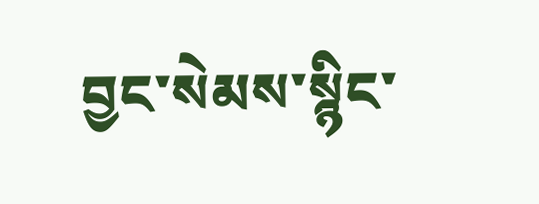བྱང་སེམས་སྙིང་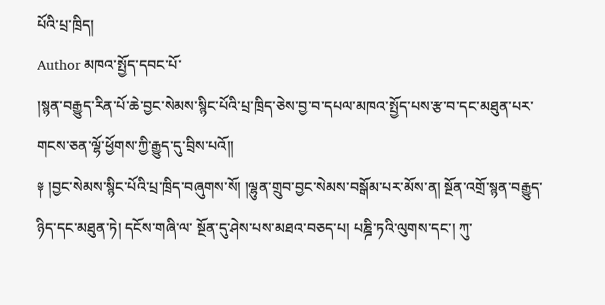པོའི་པྲ་ཁྲིད།
Author མཁའ་སྤྱོད་དབང་པོ་
།སྙན་བརྒྱུད་རིན་པོ་ཆེ་བྱང་སེམས་སྙིང་པོའི་པྲ་ཁྲིད་ཅེས་བྱ་བ་དཔལ་མཁའ་སྤྱོད་པས་རྩ་བ་དང་མཐུན་པར་གངས་ཅན་ལྷོ་ཕྱོགས་ཀྱི་རྒྱུད་དུ་བྲིས་པའོ།།
༈ །བྱང་སེམས་སྙིང་པོའི་པྲ་ཁྲིད་བཞུགས་སོ། །ལྷུན་གྲུབ་བྱང་སེམས་བསྒོམ་པར་མོས་ན། སྔོན་འགྲོ་སྙན་བརྒྱུད་ཉིད་དང་མཐུན་ཏེ། དངོས་གཞི་ལ་ སྔོན་དུ་ཤེས་པས་མཐའ་བཅད་པ། པཎྜི་ཏའི་ལུགས་དང་། ཀུ་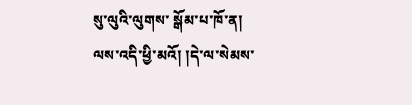སུ་ལུའི་ལུགས་ སྒོམ་པ་ཁོ་ན། ལས་འདི་ཕྱི་མའོ། །དེ་ལ་སེམས་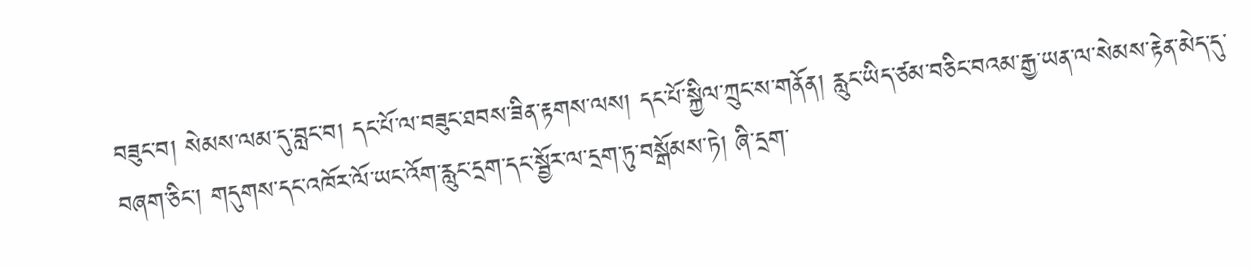བཟུང་བ། སེམས་ལམ་དུ་བླང་བ། དང་པོ་ལ་བཟུང་ཐབས་ཟིན་རྟགས་ལས། དང་པོ་སྐྱིལ་ཀྲུང་ས་གནོན། རླུང་ཡིད་ཙམ་བཅིང་བའམ་རྒྱ་ཡན་ལ་སེམས་རྟེན་མེད་དུ་བཞག་ཅིང་། གདུགས་དང་འཁོར་ལོ་ཡང་འོག་རླུང་དྲག་དང་སྦྱོར་ལ་དྲག་ཏུ་བསྒོམས་ཏེ། ཞི་དྲག་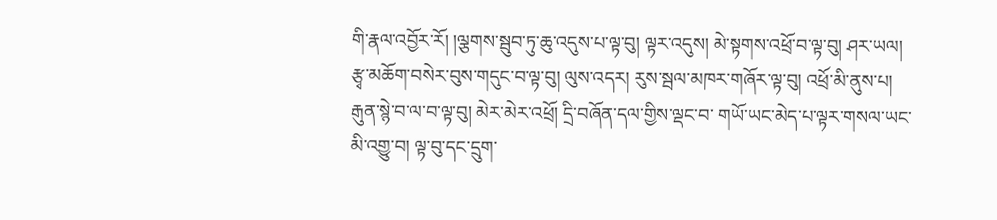གི་རྣལ་འབྱོར་རོ། །ལྕགས་སྦུབ་ཏུ་ཆུ་འདུས་པ་ལྟ་བུ། ལྟར་འདུས། མེ་སྟགས་འཕྲོ་བ་ལྟ་བུ། ཤར་ཡལ། རྩྭ་མཆོག་བསེར་བུས་གདུང་བ་ལྟ་བུ། ལུས་འདར། རུས་སྦལ་མཁར་གཞོར་ལྟ་བུ། འཕྲོ་མི་ནུས་པ། རྒུན་སྙེ་བ་ལ་བ་ལྟ་བུ། མེར་མེར་འཕྲོ། དྲི་བཞོན་དལ་གྱིས་ལྡང་བ་ གཡོ་ཡང་མེད་པ་ལྟར་གསལ་ཡང་མི་འགྱུ་བ། ལྟ་བུ་དང་དྲུག་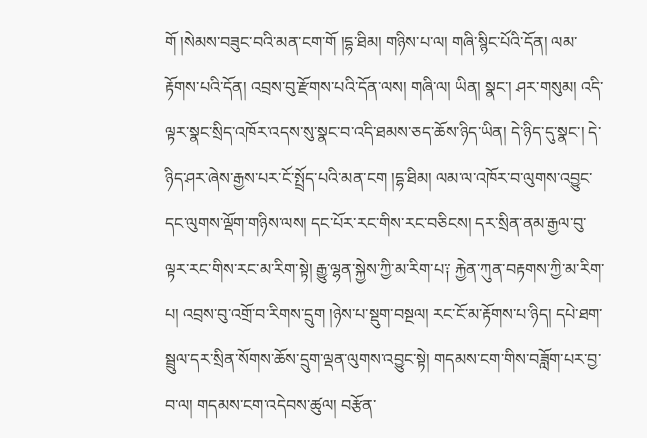གོ །སེམས་བཟུང་བའི་མན་ངག་གོ །དྷ་ཐིམ། གཉིས་པ་ལ། གཞི་སྙིང་པོའི་དོན། ལམ་རྟོགས་པའི་དོན། འབྲས་བུ་རྫོགས་པའི་དོན་ལས། གཞི་ལ། ཡིན། སྣང་། ཤར་གསུམ། འདི་ལྟར་སྣང་སྲིད་འཁོར་འདས་སུ་སྣང་བ་འདི་ཐམས་ཅད་ཆོས་ཉིད་ཡིན། དེ་ཉིད་དུ་སྣང་། དེ་ཉིད་ཤར་ཞེས་རྒྱས་པར་ངོ་སྤྲོད་པའི་མན་ངག །དྷ་ཐིམ། ལམ་ལ་འཁོར་བ་ལུགས་འབྱུང་དང་ལུགས་ལྡོག་གཉིས་ལས། དང་པོར་རང་གིས་རང་བཅིངས། དར་སྲིན་ནམ་རྒྱལ་བུ་ལྟར་རང་གིས་རང་མ་རིག་སྟེ། རྒྱུ་ལྷན་སྐྱེས་ཀྱི་མ་རིག་པ༑ རྐྱེན་ཀུན་བརྟགས་ཀྱི་མ་རིག་པ། འབྲས་བུ་འགྲོ་བ་རིགས་དྲུག །ཉེས་པ་སྡུག་བསྔལ། རང་ངོ་མ་རྟོགས་པ་ཉིད། དཔེ་ཐག་སྦྲུལ་དར་སྲིན་སོགས་ཆོས་དྲུག་ལྡན་ལུགས་འབྱུང་སྟེ། གདམས་ངག་གིས་བཟློག་པར་བྱ་བ་ལ། གདམས་ངག་འདེབས་ཚུལ། བརྩོན་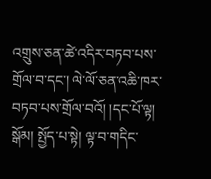འགྲུས་ཅན་ཚེ་འདིར་བཏབ་པས་གྲོལ་བ་དང་། ལེ་ལོ་ཅན་འཆི་ཁར་བཏབ་པས་གྲོལ་བའོ། །དང་པོ་ལྟ། སྒོམ། སྤྱོད་པ་སྟེ། ལྟ་བ་གདིང་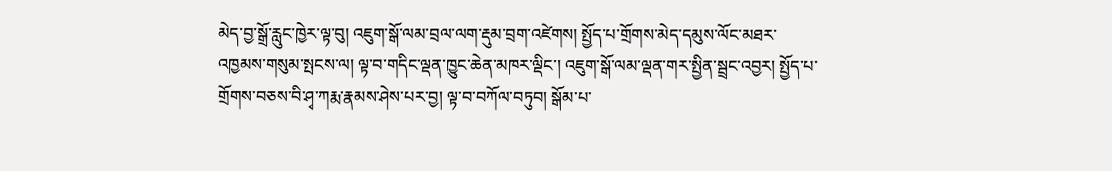མེད་བྱ་སྒྲོ་རླུང་ཁྱེར་ལྟ་བུ། འཇུག་སྒོ་ལམ་བྲལ་ལག་རྡུམ་བྲག་འཛེགས། སྤྱོད་པ་གྲོགས་མེད་དམུས་ལོང་མཐར་འཁྱམས་གསུམ་སྤངས་ལ། ལྟ་བ་གདིང་ལྡན་ཁྱུང་ཆེན་མཁར་ལྡིང་། འཇུག་སྒོ་ལམ་ལྡན་གར་སྤྱིན་སྦྲང་འབྱར། སྤྱོད་པ་གྲོགས་བཅས་བི་ཤྭ་ཀརྨ་རྣམས་ཤེས་པར་བྱ། ལྟ་བ་བཀོལ་བཏུབ། སྒོམ་པ་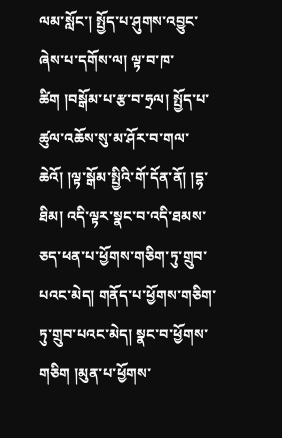ལམ་སློང་། སྤྱོད་པ་ཤུགས་འབྱུང་ཞེས་པ་དགོས་ལ། ལྟ་བ་ཁ་ཚིག །བསྒོམ་པ་རྩ་བ་ཧྲལ། སྤྱོད་པ་ཚུལ་འཆོས་སུ་མ་ཤོར་བ་གལ་ཆེའོ། །ལྟ་སྒོམ་སྤྱིའི་གོ་དོན་ནོ། །དྷ་ཐིམ། འདི་ལྟར་སྣང་བ་འདི་ཐམས་ཅད་ཕན་པ་ཕྱོགས་གཅིག་ཏུ་གྲུབ་པའང་མེད། གནོད་པ་ཕྱོགས་གཅིག་ཏུ་གྲུབ་པའང་མེད། སྣང་བ་ཕྱོགས་གཅིག །མུན་པ་ཕྱོགས་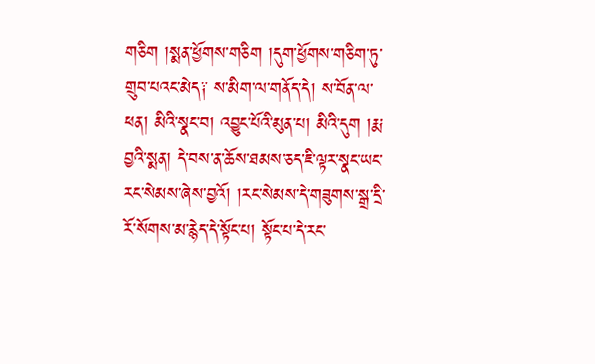གཅིག །སྨན་ཕྱོགས་གཅིག །དུག་ཕྱོགས་གཅིག་ཏུ་གྲུབ་པའང་མེད༑ ས་མིག་ལ་གནོད་དེ། ས་བོན་ལ་ཕན། མིའི་སྣང་བ། འབྱུང་པོའི་མུན་པ། མིའི་དུག །རྨ་བྱའི་སྨན། དེ་བས་ན་ཆོས་ཐམས་ཅད་ཇི་ལྟར་སྣང་ཡང་རང་སེམས་ཞེས་བྱའོ། །རང་སེམས་དེ་གཟུགས་སྒྲ་དྲི་རོ་སོགས་མ་རྙེད་དེ་སྟོང་པ། སྟོང་པ་དེ་རང་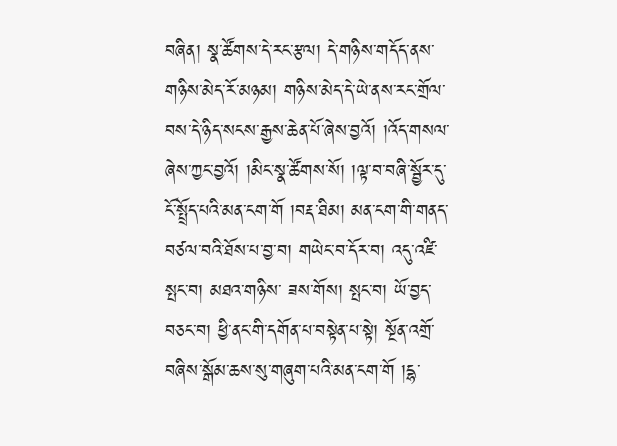བཞིན། སྣ་ཚོགས་དེ་རང་རྩལ། དེ་གཉིས་གདོད་ནས་གཉིས་མེད་རོ་མཉམ། གཉིས་མེད་དེ་ཡེ་ནས་རང་གྲོལ་བས་དེ་ཉིད་སངས་རྒྱས་ཆེན་པོ་ཞེས་བྱའོ། །འོད་གསལ་ཞེས་ཀྱང་བྱའོ། །མིང་སྣ་ཚོགས་སོ། །ལྟ་བ་བཞི་སྦྱོར་དུ་ངོ་སྤྲོད་པའི་མན་ངག་གོ །བརྡ་ཐིམ། མན་ངག་གི་གནད་བཙལ་བའི་ཐོས་པ་བྱ་བ། གཡེང་བ་དོར་བ། འདུ་འཛི་སྤང་བ། མཐའ་གཉིས་ ཟས་གོས། སྤང་བ། ཡོ་བྱད་བཅང་བ། ཕྱི་ནང་གི་དགོན་པ་བསྟེན་པ་སྟེ། སྔོན་འགྲོ་བཞིས་སྒོམ་ཆས་སུ་གཞུག་པའི་མན་ངག་གོ །དྷ་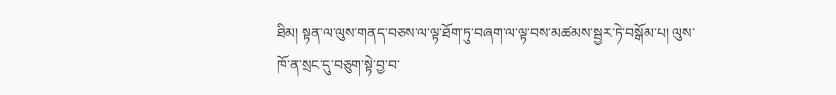ཐིམ། སྟན་ལ་ལུས་གནད་བཅས་ལ་ལྟ་ཐོག་ཏུ་བཞག་ལ་ལྟ་བས་མཚམས་སྦྱར་ཏེ་བསྒོམ་པ། ལུས་ཁོ་ན་སྲང་དུ་བཅུག་སྟེ་བྱ་བ་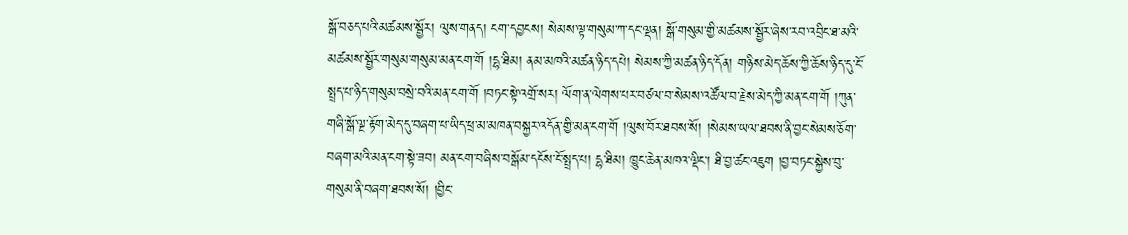སྒོ་བཅད་པའི་མཚམས་སྦྱོར། ལུས་གནད། ངག་དབྱངས། སེམས་ལྟ་གསུམ་ཀ་དང་ལྡན། སྒོ་གསུམ་གྱི་མཚམས་སྦྱོར་ཞེས་རབ་འབྲིང་ཐ་མའི་མཚམས་སྦྱོར་གསུམ་གསུམ་མན་ངག་གོ །དྷ་ཐིམ། ནམ་མཁའི་མཚན་ཉིད་དཔེ། སེམས་ཀྱི་མཚན་ཉིད་དོན། གཉིས་མེད་ཆོས་ཀྱི་ཆོས་ཉིད་དུ་ངོ་སྤྲད་པ་ཉིད་གསུམ་བསྲེ་བའི་མན་ངག་གོ །བཏང་སྟེ་འགྲོ་སར། ལོག་ན་ལེགས་པར་བཙལ་བ་སེམས་འཚོལ་བ་རྗེས་མེད་ཀྱི་མན་ངག་གོ །ཀུན་གཞི་སྒོ་ལྔ་རྟོག་མེད་དུ་བཞག་པ་ཡིད་ཕྲ་མ་མཁན་བསྐྱར་འདོན་གྱི་མན་ངག་གོ །ལུས་བོར་ཐབས་སོ། །སེམས་ཡལ་ཐབས་ནི་བྱང་སེམས་ཅོག་བཞག་མའི་མན་ངག་སྟེ་ཟབ། མན་ངག་བཞིས་བསྒོམ་དངོས་ངོ་སྤྲད་པ། དྷ་ཐིམ། ཁྱུང་ཆེན་མཁའ་ལྡིང་། ཐི་བྱ་ཚང་འཇུག །བྱ་བཏང་སྐྱེས་བུ་གསུམ་ནི་བཞག་ཐབས་སོ། །བྱིང་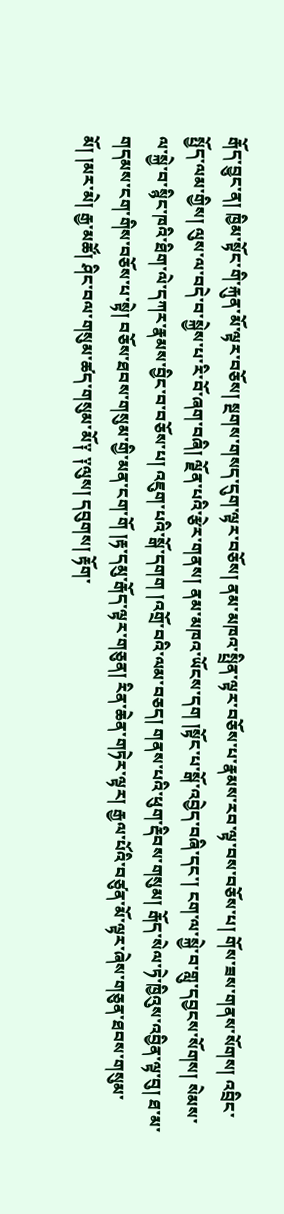རྒོད་བྱུང་ན། ཁྱིམ་སྟོང་གི་རྐུན་མོ་ལྟར་བཅོས། སྔགས་གསད་དུག་ལྟར་བཅོས། ནམ་མཁའ་སྤྲིན་ལྟར་བཅོས་པ་རྣམས་རབ་ལྟ་བས་བཅོས་པ། གོས་ཟས་གནས་སོགས། འབྲིང་སྤྱོད་ལམ་གྱིས། ལུས་ལ་བདེ་བ་སྐྱེས་པ་རི་བོ་ཞག་བཞི། ལྗོན་པའི་རྩེར་གནས། ནམ་མཁའ་ཡོངས་དག །སྟོང་པ་སྒོ་འབྱེད་བཞི་དང་། ངག་ལ་སྐྱེ་བ་གླུ་དབྱངས་སོགས། སེམས་ལ་སྐྱེ་བ་སྙིང་ཁའི་ཐིག་ལེ་དཀར་རྣམས་བྱིང་བ་བཅོས་པ། འཇུག་པའི་སྒོ་དགག །འགྲོ་བའི་ལམ་བཅད། གནས་པའི་ཕུག་རྡིབས་གསུམ། རྒོད་སེལ་ཏེ་ཁྱིའུས་འབྱིན་ལྟ་བུ། ཐ་མ་གདམས་ངག་གིས་བཅོས་པ་སྟེ། བཅོས་ཐབས་གསུམ་གྱི་མན་ངག་གོ །རྟ་དམུ་རྒོད་ལྟར་གཅུན། རིན་ཆེན་གཏེར་ལྟར། རྒྱལ་པོའི་བཙུན་མོ་ལྟར་ཞེས་གཅུན་ཐབས་གསུམ་མོ། །མར་མེ། རྒྱ་མཚོ། ཤིང་བལ་གསུམ་ཚད་གསུམ་མོ༑ ༑ལུས། དབུགས། རྟོག་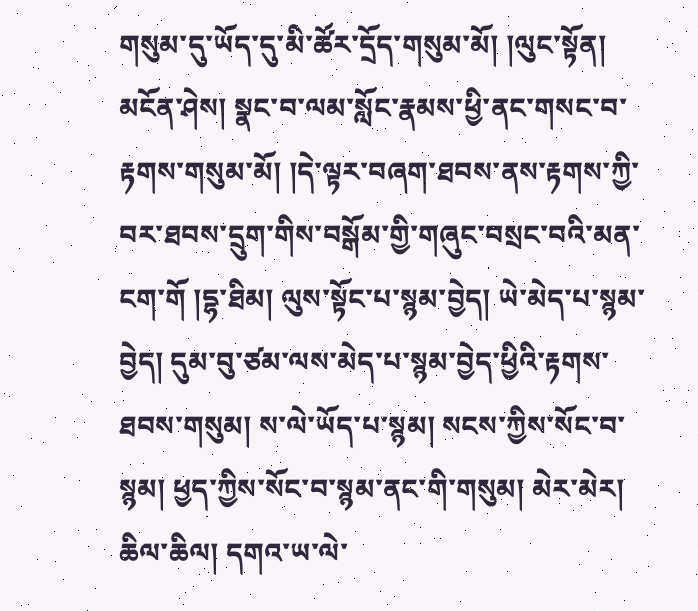གསུམ་དུ་ཡོད་དུ་མི་ཚོར་དྲོད་གསུམ་མོ། །ལུང་སྟོན། མངོན་ཤེས། སྣང་བ་ལམ་སློང་རྣམས་ཕྱི་ནང་གསང་བ་རྟགས་གསུམ་མོ། །དེ་ལྟར་བཞག་ཐབས་ནས་རྟགས་ཀྱི་བར་ཐབས་དྲུག་གིས་བསྒོམ་གྱི་གཞུང་བསྲང་བའི་མན་ངག་གོ །དྷ་ཐིམ། ལུས་སྟོང་པ་སྙམ་བྱེད། ཡེ་མེད་པ་སྙམ་བྱེད། དུམ་བུ་ཙམ་ལས་མེད་པ་སྙམ་བྱེད་ཕྱིའི་རྟགས་ཐབས་གསུམ། ས་ལེ་ཡོད་པ་སྙམ། སངས་ཀྱིས་སོང་བ་སྙམ། ཕྱད་ཀྱིས་སོང་བ་སྙམ་ནང་གི་གསུམ། མེར་མེར། ཆིལ་ཆིལ། དགའ་ཡ་ལེ་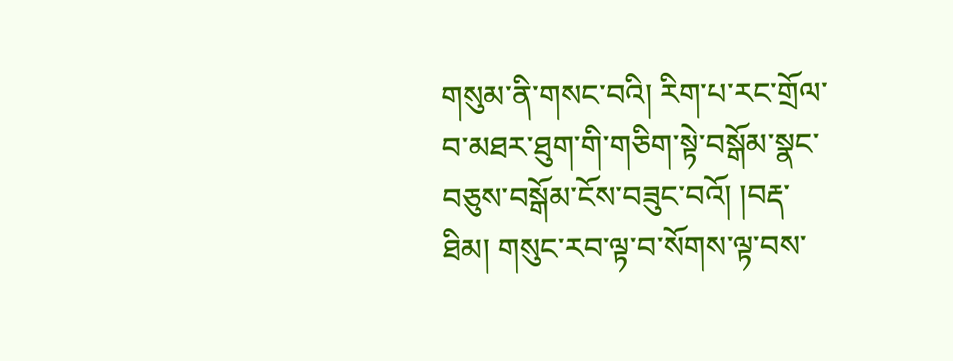གསུམ་ནི་གསང་བའི། རིག་པ་རང་གྲོལ་བ་མཐར་ཐུག་གི་གཅིག་སྟེ་བསྒོམ་སྣང་བཅུས་བསྒོམ་ངོས་བཟུང་བའོ། །བརྡ་ཐིམ། གསུང་རབ་ལྟ་བ་སོགས་ལྟ་བས་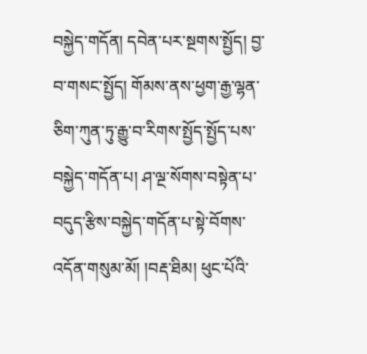བསྐྱེད་གདོན། དབེན་པར་སྔགས་སྤྱོད། བྱ་བ་གསང་སྤྱོད། གོམས་ནས་ཕྱག་རྒྱ་ལྷན་ཅིག་ཀུན་ཏུ་རྒྱུ་བ་རིགས་སྤྱོད་སྤྱོད་པས་བསྐྱེད་གདོན་པ། ཤ་ལྔ་སོགས་བསྟེན་པ་བདུད་རྩིས་བསྐྱེད་གདོན་པ་སྟེ་བོགས་འདོན་གསུམ་མོ། །བརྡ་ཐིམ། ཕུང་པོའི་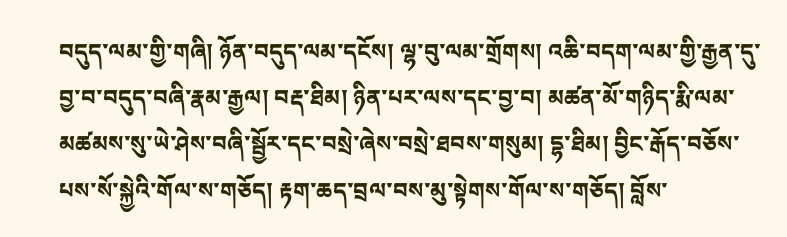བདུད་ལམ་གྱི་གཞི། ཉོན་བདུད་ལམ་དངོས། ལྷ་བུ་ལམ་གྲོགས། འཆི་བདག་ལམ་གྱི་རྒྱན་དུ་བྱ་བ་བདུད་བཞི་རྣམ་རྒྱལ། བརྡ་ཐིམ། ཉིན་པར་ལས་དང་བྱ་བ། མཚན་མོ་གཉིད་རྨི་ལམ་མཚམས་སུ་ཡེ་ཤེས་བཞི་སྦྱོར་དང་བསྲེ་ཞེས་བསྲེ་ཐབས་གསུམ། དྷ་ཐིམ། བྱིང་རྒོད་བཅོས་པས་སོ་སྐྱེའི་གོལ་ས་གཅོད། རྟག་ཆད་བྲལ་བས་མུ་སྟེགས་གོལ་ས་གཅོད། བློས་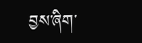བྱས་ཞིག་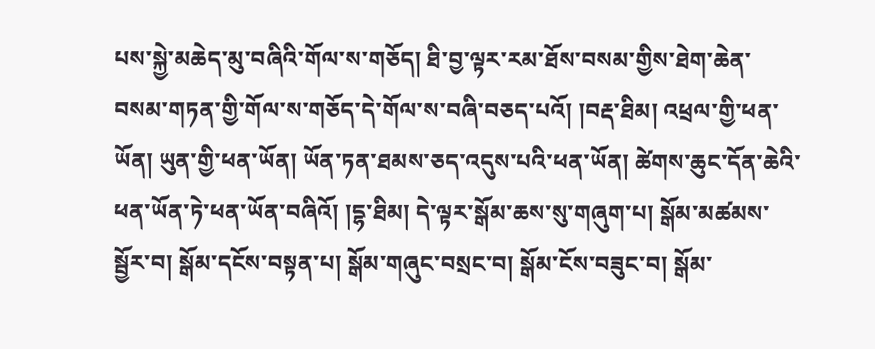པས་སྐྱེ་མཆེད་མུ་བཞིའི་གོལ་ས་གཅོད། ཐི་བྱ་ལྟར་རམ་ཐོས་བསམ་གྱིས་ཐེག་ཆེན་བསམ་གཏན་གྱི་གོལ་ས་གཅོད་དེ་གོལ་ས་བཞི་བཅད་པའོ། །བརྡ་ཐིམ། འཕྲལ་གྱི་ཕན་ཡོན། ཡུན་གྱི་ཕན་ཡོན། ཡོན་ཏན་ཐམས་ཅད་འདུས་པའི་ཕན་ཡོན། ཚེགས་ཆུང་དོན་ཆེའི་ཕན་ཡོན་ཏེ་ཕན་ཡོན་བཞིའོ། །དྷ་ཐིམ། དེ་ལྟར་སྒོམ་ཆས་སུ་གཞུག་པ། སྒོམ་མཚམས་སྦྱོར་བ། སྒོམ་དངོས་བསྟན་པ། སྒོམ་གཞུང་བསྲང་བ། སྒོམ་ངོས་བཟུང་བ། སྒོམ་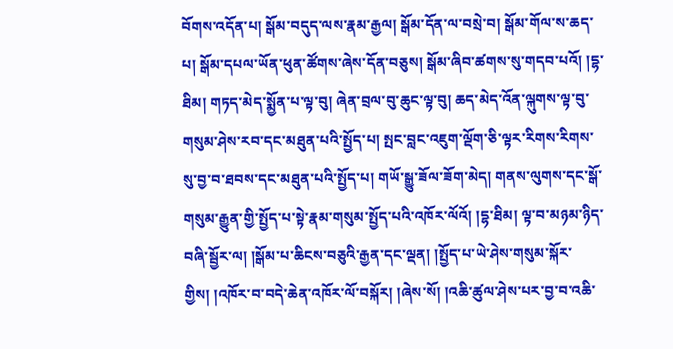བོགས་འདོན་པ། སྒོམ་བདུད་ལས་རྣམ་རྒྱལ། སྒོམ་དོན་ལ་བསྲེ་བ། སྒོམ་གོལ་ས་ཆད་པ། སྒོམ་དཔལ་ཡོན་ཕུན་ཚོགས་ཞེས་དོན་བཅུས། སྒོམ་ཞིབ་ཚགས་སུ་གདབ་པའོ། །དྷ་ཐིམ། གཏད་མེད་སྨྱོན་པ་ལྟ་བུ། ཞེན་བྲལ་བུ་ཆུང་ལྟ་བུ། ཆད་མེད་འོན་ལྐུགས་ལྟ་བུ་གསུམ་ཤེས་རབ་དང་མཐུན་པའི་སྤྱོད་པ། སྤང་བླང་འཇུག་ལྡོག་ཅི་ལྟར་རིགས་རིགས་སུ་བྱ་བ་ཐབས་དང་མཐུན་པའི་སྤྱོད་པ། གཡོ་སྒྱུ་ཟོལ་ཟོག་མེད། གནས་ལུགས་དང་སྒོ་གསུམ་རྒྱུན་གྱི་སྤྱོད་པ་སྟེ་རྣམ་གསུམ་སྤྱོད་པའི་འཁོར་ལོའོ། །དྷ་ཐིམ། ལྟ་བ་མཉམ་ཉིད་བཞི་སྦྱོར་ལ། །སྒོམ་པ་ཆིངས་བཅུའི་རྒྱན་དང་ལྡན། །སྤྱོད་པ་ཡེ་ཤེས་གསུམ་སྐོར་གྱིས། །འཁོར་བ་བདེ་ཆེན་འཁོར་ལོ་བསྐོར། །ཞེས་སོ། །འཆི་ཚུལ་ཤེས་པར་བྱ་བ་འཆི་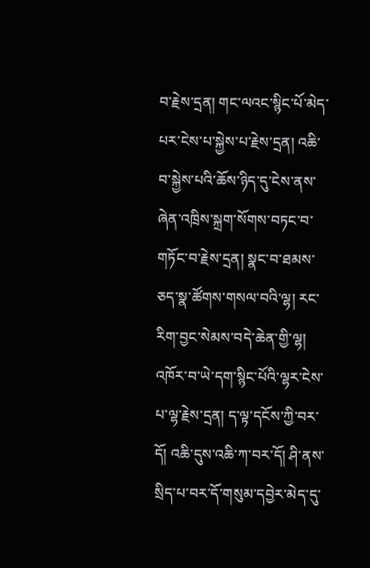བ་རྗེས་དྲན། གང་ལའང་སྙིང་པོ་མེད་པར་ངེས་པ་སྐྱེས་པ་རྗེས་དྲན། འཆི་བ་སྐྱེས་པའི་ཆོས་ཉིད་དུ་ངེས་ནས་ཞེན་འཁྲིས་སྐྲག་སོགས་བཏང་བ་གཏོང་བ་རྗེས་དྲན། སྣང་བ་ཐམས་ཅད་སྣ་ཚོགས་གསལ་བའི་ལྷ། རང་རིག་བྱང་སེམས་བདེ་ཆེན་གྱི་ལྷ། འཁོར་བ་ཡེ་དག་སྙིང་པོའི་ལྷར་ངེས་པ་ལྷ་རྗེས་དྲན། ད་ལྟ་དངོས་ཀྱི་བར་དོ། འཆི་དུས་འཆི་ཀ་བར་དོ། ཤི་ནས་སྲིད་པ་བར་དོ་གསུམ་དབྱེར་མེད་དུ་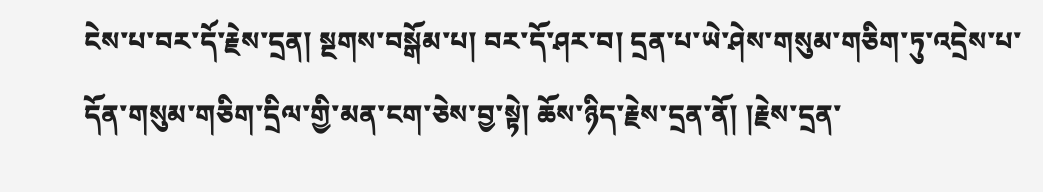ངེས་པ་བར་དོ་རྗེས་དྲན། སྔགས་བསྒོམ་པ། བར་དོ་ཤར་བ། དྲན་པ་ཡེ་ཤེས་གསུམ་གཅིག་ཏུ་འདྲེས་པ་དོན་གསུམ་གཅིག་དྲིལ་གྱི་མན་ངག་ཅེས་བྱ་སྟེ། ཆོས་ཉིད་རྗེས་དྲན་ནོ། །རྗེས་དྲན་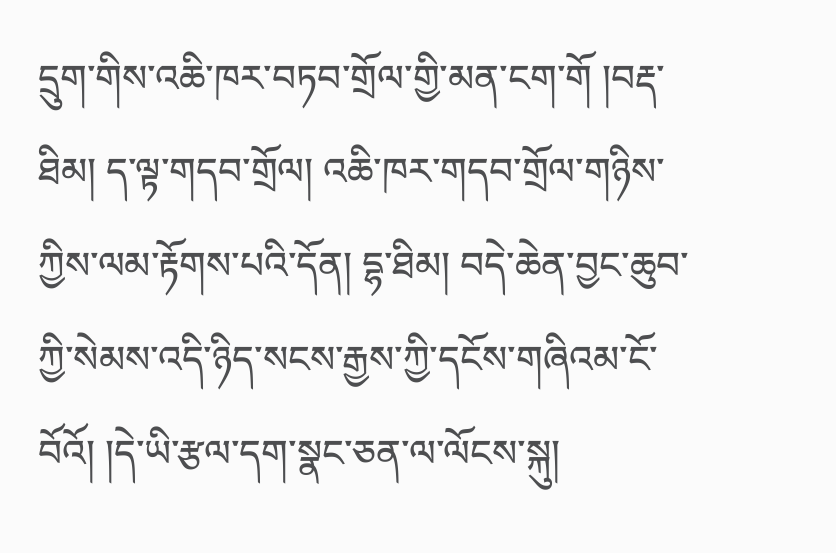དྲུག་གིས་འཆི་ཁར་བཏབ་གྲོལ་གྱི་མན་ངག་གོ །བརྡ་ཐིམ། ད་ལྟ་གདབ་གྲོལ། འཆི་ཁར་གདབ་གྲོལ་གཉིས་ཀྱིས་ལམ་རྟོགས་པའི་དོན། དྷ་ཐིམ། བདེ་ཆེན་བྱང་ཆུབ་ཀྱི་སེམས་འདི་ཉིད་སངས་རྒྱས་ཀྱི་དངོས་གཞིའམ་ངོ་བོའོ། །དེ་ཡི་རྩལ་དག་སྣང་ཅན་ལ་ལོངས་སྐུ།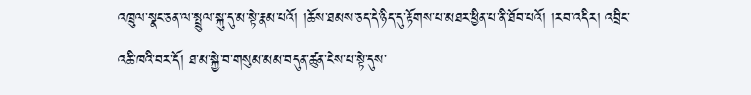འཁྲུལ་སྣང་ཅན་ལ་སྤྲུལ་སྐུ་དུ་མ་སྟེ་རྣམ་པའོ། །ཆོས་ཐམས་ཅད་དེ་ཉིད་དུ་རྟོགས་པ་མཐར་ཕྱིན་པ་ནི་ཐོབ་པའོ། །རབ་འདིར། འབྲིང་འཆི་ཁའི་བར་དོ། ཐ་མ་སྐྱེ་བ་གསུམ་མམ་བདུན་ཚུན་ངེས་པ་སྟེ་དུས་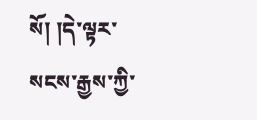སོ། །དེ་ལྟར་སངས་རྒྱས་ཀྱི་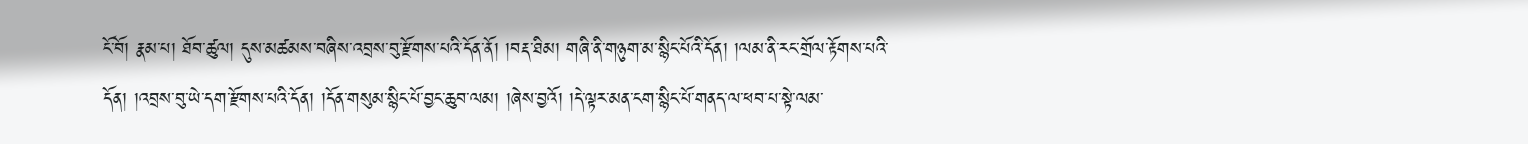ངོ་བོ། རྣམ་པ། ཐོབ་ཚུལ། དུས་མཚམས་བཞིས་འབྲས་བུ་རྫོགས་པའི་དོན་ནོ། །བརྡ་ཐིམ། གཞི་ནི་གཉུག་མ་སྙིང་པོའི་དོན། །ལམ་ནི་རང་གྲོལ་རྟོགས་པའི་དོན། །འབྲས་བུ་ཡེ་དག་རྫོགས་པའི་དོན། །དོན་གསུམ་སྙིང་པོ་བྱང་ཆུབ་ལམ། །ཞེས་བྱའོ། །དེ་ལྟར་མན་ངག་སྙིང་པོ་གནད་ལ་ཕབ་པ་སྟེ་ལམ་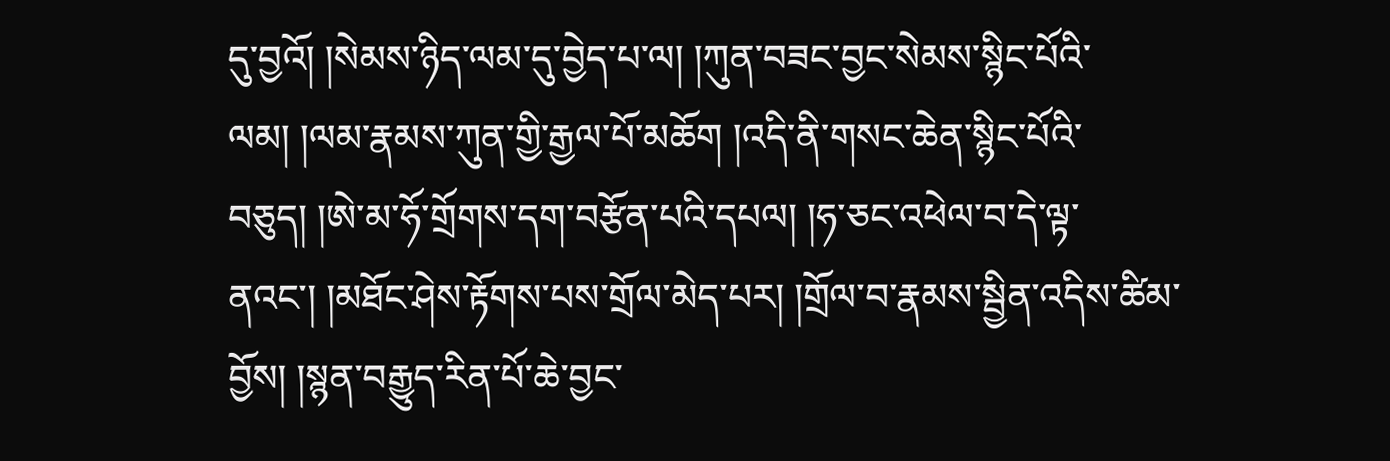དུ་བྱའོ། །སེམས་ཉིད་ལམ་དུ་བྱེད་པ་ལ། །ཀུན་བཟང་བྱང་སེམས་སྙིང་པོའི་ལམ། །ལམ་རྣམས་ཀུན་གྱི་རྒྱལ་པོ་མཆོག །འདི་ནི་གསང་ཆེན་སྙིང་པོའི་བཅུད། །ཨེ་མ་ཧོ་གྲོགས་དག་བརྩོན་པའི་དཔལ། །ཧ་ཅང་འཕེལ་བ་དེ་ལྟ་ནའང་། །མཐོང་ཤེས་རྟོགས་པས་གྲོལ་མེད་པར། །གྲོལ་བ་རྣམས་སྦྱིན་འདིས་ཚིམ་བྱོས། །སྙན་བརྒྱུད་རིན་པོ་ཆེ་བྱང་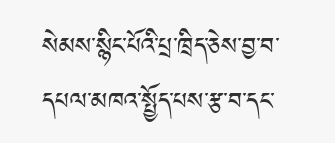སེམས་སྙིང་པོའི་པྲ་ཁྲིད་ཅེས་བྱ་བ་དཔལ་མཁའ་སྤྱོད་པས་རྩ་བ་དང་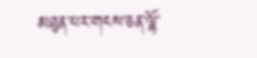མཐུན་པར་གངས་ཅན་ལྷོ་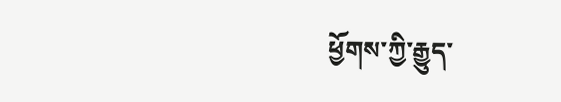ཕྱོགས་ཀྱི་རྒྱུད་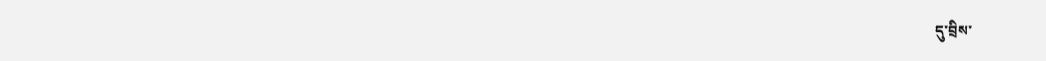དུ་བྲིས་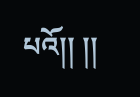པའོ།། །།